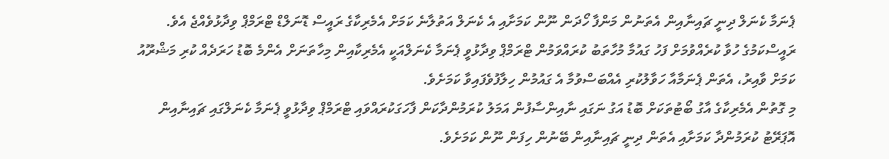ޕެނަމާ ކެނަލް ދިނީ ޗައިނާއިން އެތަނުން މަންފާ ހޯދަން ނޫން ކަމަށާއި އެ ކެނަލް އަތުލާނެ ކަމަށް އެމެރިކާގެ ރައީސް ޑޮނަލްޑް ޓްރަމްޕް ވިދާޅުވެއްޖެ އެވެ.
ރައީސްކަމުގެ ހުވާ ކުރެއްވުމަށް ފަހު ގައުމާ މުހާތަބު ކުރައްވަމުން ޓްރަމްޕް ވިދާޅުވީ ޕެނަމާ ކެނަލްއަކީ އެމެރިކާއިން މިހާތަނަށް އެންމެ ބޮޑު ހަރަދެއް ކުރި މަޝްރޫއު ކަމަށް ވާއިރު، އެތަން ޕެނަމާއާ ހަވާލުކުރި އެއްބަސްވުމާ އެ ގައުމުން ހިލާފުވެފައިވާ ކަމަށެވެ.
މި ގޮތުން އެމެރިކާގެ އާގު ބޯޓުތަކަށް ބޮޑު އަގު ނަގައި ނާއިންސާފުން އަމަލު ކުރަމުންދާކަން ފާހަގަކުރައްވައި ޓްރަމްޕް ވިދާޅުވީ ޕެނަމާ ކެނަލްގައި ޗައިނާއިން އޮޕަރޭޓު ކުރަމުންދާ ކަމަށާއި އެތަން ދިނީ ޗައިނާއިން ބޭނުން ހިފަން ނޫން ކަމަށެވެ.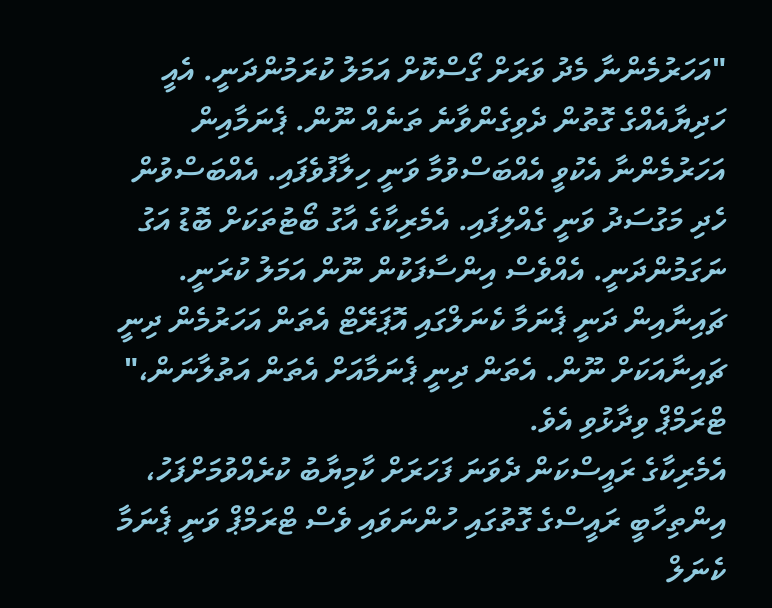"އަހަރުމެންނާ މެދު ވަރަށް ގޯސްކޮށް އަމަލު ކުރަމުންދަނީ. އެއީ ހަދިޔާއެއްގެ ގޮތުން ދެވިގެންވާނެ ތަނެއް ނޫން. ޕެނަމާއިން އަހަރުމެންނާ އެކުވީ އެއްބަސްވުމާ ވަނީ ހިލާފުވެފައި. އެއްބަސްވުން ހެދި މަގުސަދު ވަނީ ގެއްލިފައި. އެމެރިކާގެ އާގު ބޯޓުތަކަށް ބޮޑު އަގު ނަގަމުންދަނީ. އެއްވެސް އިންސާފަކުން ނޫން އަމަލު ކުރަނީ. ޗައިނާއިން ދަނީ ޕެނަމާ ކެނަލްގައި އޮޕަރޭޓް އެތަން އަހަރުމެން ދިނީ ޗައިނާއަކަށް ނޫން. އެތަން ދިނީ ޕެނަމާއަށް އެތަން އަތުލާނަން،" ޓްރަމްޕް ވިދާޅުވި އެވެ.
އެމެރިކާގެ ރައީސްކަން ދެވަނަ ފަހަރަށް ކާމިޔާބު ކުރެއްވުމަށްފަހު، އިންތިހާބީ ރައީސްގެ ގޮތުގައި ހުންނަވައި ވެސް ޓްރަމްޕް ވަނީ ޕެނަމާ ކެނަލް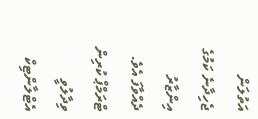އަތުލަން ޖެހިދާނެ ކަމުގެ އިންޒާރު ދެއްވާފަ އެވެ.
ޓްރަމްޕް ކުރިން ވިދާލުވީ އެޓްލާންޓިކް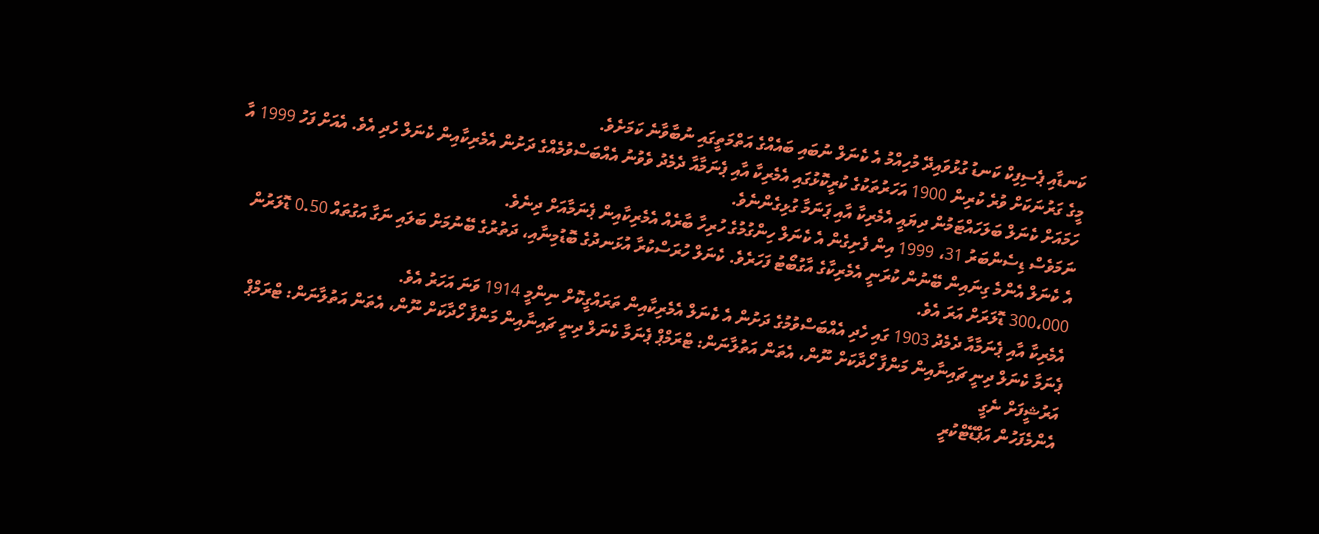ކަނޑާއި ޕެސިފިކް ކަނޑު ގުޅުވައިދޭ މުހިއްމު އެ ކެނަލް ނުބައި ބައެއްގެ އަތްމަތީގައި ނުބާވާނެ ކަމަށެވެ.
މީގެ ގަރުނަކަށް ވުރެ ކުރިން 1900 އަހަރުތަކުގެ ކުރީކޮޅުގައި އެމެރިކާ އާއި ޕެނަމާއާ ދެމެދު ވެވުނު އެއްބަސްވުމެއްގެ ދަށުން އެމެރިކާއިން ކެނަލް ހެދި އެވެ. އެއަށް ފަހު 1999 އާ ހަމައަށް ކެނަލް ބަލަހައްޓަމުން ދިޔައީ އެމެރިކާ އާއި ޕަނަމާ ގުޅިގެންނެވެ.
ނަމަވެސް ޑިސެންބަރު 31، 1999 އިން ފެށިގެން އެ ކެނަލް ހިންގުމުގެ ހުރިހާ ބާރެއް އެމެރިކާއިން ޕެނަމާއަށް ދިނެވެ.
އެ ކެނަލް އެންމެ ގިނައިން ބޭނުން ކުރަނީ އެމެރިކާގެ އާގުބޯޓު ފަހަރެވެ. ކެނަލް ހުރަސްކުރާ އުޅަނދުގެ ބޮޑުމިނާއި، ދަތުރުގެ ބޭނުމަށް ބަލައި ނަގާ އަގުތައް 0.50 ޑޮލަރުން 300،000 ޑޮލަރަށް އަރަ އެވެ.
އެމެރިކާ އާއި ޕެނަމާއާ ދެމެދު 1903 ގައި ހެދި އެއްބަސްވުމުގެ ދަށުން އެ ކެނަލް އެމެރިކާއިން ތަރައްގީކޮށް ނިންމީ 1914 ވަނަ އަހަރު އެވެ.
ޕެނަމާ ކެނަލް ދިނީ ޗައިނާއިން މަންފާ ހޯދާކަށް ނޫން، އެތަން އަތުލާނަން: ޓްރަމްޕް ޕެނަމާ ކެނަލް ދިނީ ޗައިނާއިން މަންފާ ހޯދާކަށް ނޫން، އެތަން އަތުލާނަން: ޓްރަމްޕް
އަރުޝީފަށް ނެގީ
އެންމެފަހުން އަޕްޑޭޓްކުރީ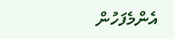އެންމެފަހުން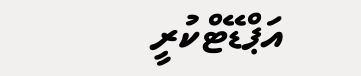އަޕްޑޭޓްކުރީ